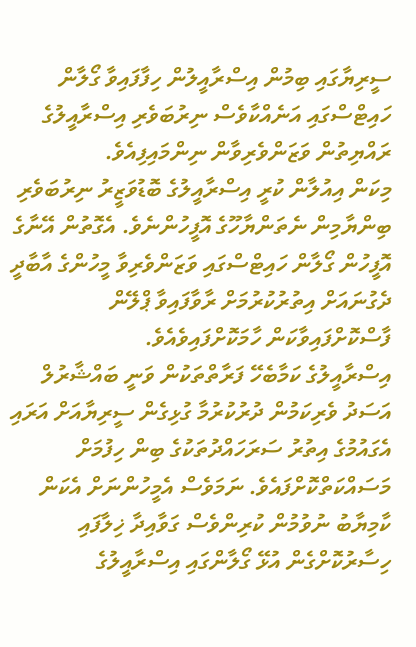ސީރިޔާގައި ބިމުން އިސްރާއީލުން ހިފާފައިވާ ގޯލާން ހައިޓްސްގައި އަނެއްކާވެސް ނިރުބަވެރި އިސްރާއީލުގެ ރައްޔިތުން ވަޒަންވެރިވާން ނިންމައިފިއެވެ.
މިކަން އިއުލާން ކުރީ އިސްރާއީލުގެ ބޮޑުވަޒީރު ނިރުބަވެރި ބިންޔާމިން ނެތަންޔާހޫގެ އޮފީހުންނެވެ. އެގޮތުން އޭނާގެ އޮފީހުން ގޯލާން ހައިޓްސްގައި ވަޒަންވެރިވާ މީހުންގެ އާބާދީ ދެގުނައަށް އިތުރުކުރުމަށް ރާވާފައިވާ ޕްލޭން ފާސްކޮށްފައިވާކަން ހާމަކޮށްފައިވެއެވެ.
އިސްރާއީލުގެ ކަމާބެހޭ ފަރާތްތަކުން ވަނީ ބައްޝާރުލް އަސަދު ވެރިކަމުން ދުރުކުރުމާ ގުޅިގެން ސީރިޔާއަށް އަރައި އެގައުމުގެ އިތުރު ސަރަހައްދުތަކުގެ ބިން ހިފުމަށް މަސައްކަތްކޮށްފައެވެ. ނަމަވެސް އެމީހުންނަށް އެކަން ކާމިޔާބު ނުވުމުން ކުރިންވެސް ގަވާއިދާ ޚިލާފައި ހިސާރުކޮށްގެން އުޅޭ ގޯލާންގައި އިސްރާއީލުގެ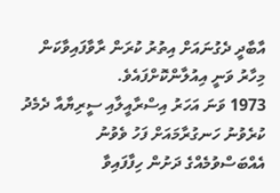އާބާދީ ދެގުނައަށް އިތުރު ކުރަން ރާވާފައިވާކަން މިހާރު ވަނީ އިއުލާންކޮށްފައެވެ.
1973 ވަނަ އަހަރު އިސްރާއީލާއި ސީރިޔާއާ ދެމެދު ކުރެވުނު ހަނގުރާމައަށް ފަހު ވެވުނު އެއްބަސްވުމެއްގެ ދަށުން ހިފާފައިވާ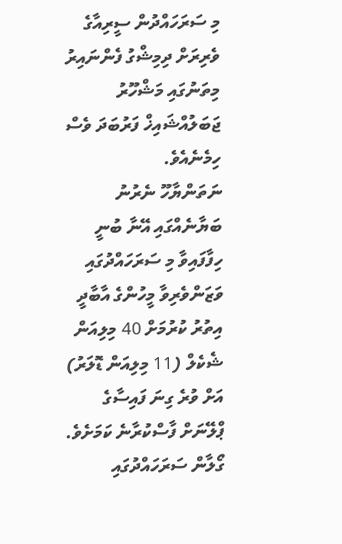މި ސަރަހައްދުން ސީރިއާގެ ވެރިރަށް ދިމިޝްގު ފެންނައިރު މިތަނުގައި މަޝްހޫރު ޖަބަލުއްޝައިޚް ފަރުބަދަ ވެސް ހިމެނެއެވެ.
ނަތަންޔާހޫ ނެރުނު ބަޔާނެއްގައި އޭނާ ބުނީ ހިފާފައިވާ މި ސަރަހައްދުގައި ވަޒަންވެރިވާ މީހުންގެ އާބާދީ އިތުރު ކުރުމަށް 40 މިލިއަން ޝެކެލް (11 މިލިއަން ޑޮލަރު) އަށް ވުރެ ގިނަ ފައިސާގެ ޕްލޭނަށް ފާސްކުރާނެ ކަމަށެވެ.
ގޯލާން ސަރަހައްދުގައި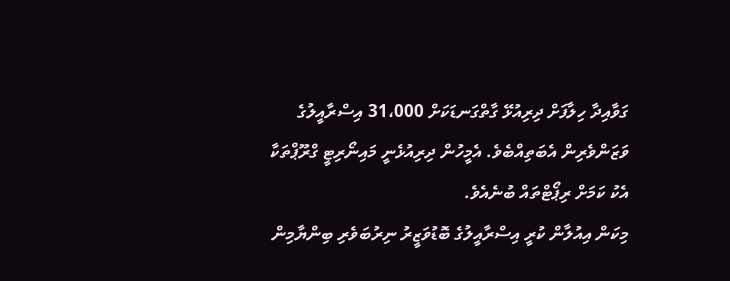ގަވާއިދާ ހިލާފަށް ދިރިއުޅޭ ގާތްގަނޑަކަށް 31،000 އިސްރާއީލުގެ ވަޒަންވެރިން އެބަތިއްބެވެ. އެމީހުން ދިރިއުޅެނީ މައިނޯރިޓީ ގްރޫޕްތަކާ އެކު ކަމަށް ރިޕޯޓްތައް ބުނެއެވެ.
މިކަން އިއުލާން ކުރީ އިސްރާއީލުގެ ބޮޑުވަޒީރު ނިރުބަވެރި ބިންޔާމިން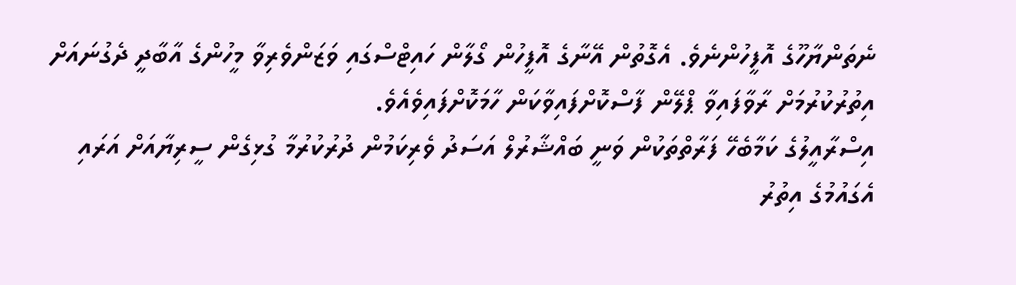ނެތަންޔާހޫގެ އޮފީހުންނެވެ. އެގޮތުން އޭނާގެ އޮފީހުން ގޯލާން ހައިޓްސްގައި ވަޒަންވެރިވާ މީހުންގެ އާބާދީ ދެގުނައަށް އިތުރުކުރުމަށް ރާވާފައިވާ ޕްލޭން ފާސްކޮށްފައިވާކަން ހާމަކޮށްފައިވެއެވެ.
އިސްރާއީލުގެ ކަމާބެހޭ ފަރާތްތަކުން ވަނީ ބައްޝާރުލް އަސަދު ވެރިކަމުން ދުރުކުރުމާ ގުޅިގެން ސީރިޔާއަށް އަރައި އެގައުމުގެ އިތުރު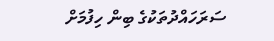ސަރަހައްދުތަކުގެ ބިން ހިފުމަށް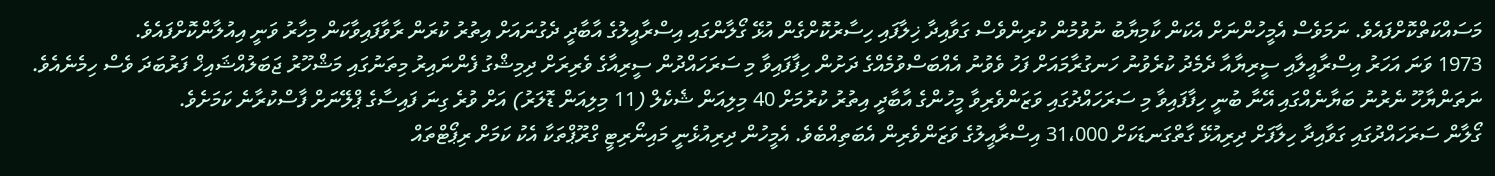މަސައްކަތްކޮށްފައެވެ. ނަމަވެސް އެމީހުންނަށް އެކަން ކާމިޔާބު ނުވުމުން ކުރިންވެސް ގަވާއިދާ ޚިލާފައި ހިސާރުކޮށްގެން އުޅޭ ގޯލާންގައި އިސްރާއީލުގެ އާބާދީ ދެގުނައަށް އިތުރު ކުރަން ރާވާފައިވާކަން މިހާރު ވަނީ އިއުލާންކޮށްފައެވެ.
1973 ވަނަ އަހަރު އިސްރާއީލާއި ސީރިޔާއާ ދެމެދު ކުރެވުނު ހަނގުރާމައަށް ފަހު ވެވުނު އެއްބަސްވުމެއްގެ ދަށުން ހިފާފައިވާ މި ސަރަހައްދުން ސީރިއާގެ ވެރިރަށް ދިމިޝްގު ފެންނައިރު މިތަނުގައި މަޝްހޫރު ޖަބަލުއްޝައިޚް ފަރުބަދަ ވެސް ހިމެނެއެވެ.
ނަތަންޔާހޫ ނެރުނު ބަޔާނެއްގައި އޭނާ ބުނީ ހިފާފައިވާ މި ސަރަހައްދުގައި ވަޒަންވެރިވާ މީހުންގެ އާބާދީ އިތުރު ކުރުމަށް 40 މިލިއަން ޝެކެލް (11 މިލިއަން ޑޮލަރު) އަށް ވުރެ ގިނަ ފައިސާގެ ޕްލޭނަށް ފާސްކުރާނެ ކަމަށެވެ.
ގޯލާން ސަރަހައްދުގައި ގަވާއިދާ ހިލާފަށް ދިރިއުޅޭ ގާތްގަނޑަކަށް 31،000 އިސްރާއީލުގެ ވަޒަންވެރިން އެބަތިއްބެވެ. އެމީހުން ދިރިއުޅެނީ މައިނޯރިޓީ ގްރޫޕްތަކާ އެކު ކަމަށް ރިޕޯޓްތައް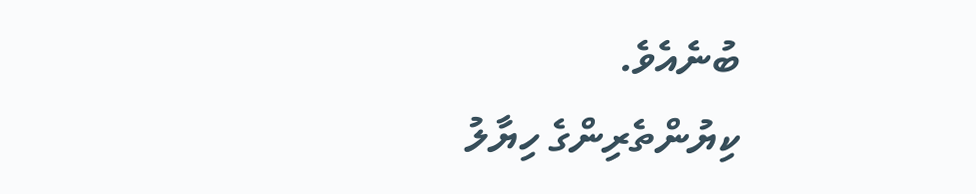ބުނެއެވެ.
ކިޔުންތެރިންގެ ހިޔާލު